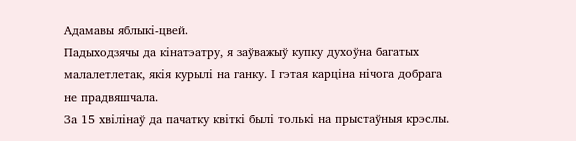Адамавы яблыкі-цвей.
Падыходзячы да кінатэатру, я заўважыў купку духоўна багатых малалетлетак, якія курылі на ганку. І гэтая карціна нічога добрага не прадвяшчала.
За 15 хвілінаў да пачатку квіткі былі толькі на прыстаўныя крэслы.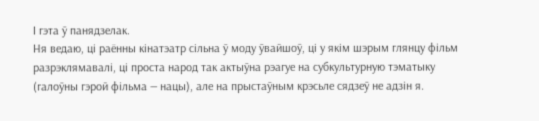І гэта ў панядзелак.
Ня ведаю, ці раённы кінатэатр сільна ў моду ўвайшоў, ці у якім шэрым глянцу фільм разрэклямавалі, ці проста народ так актыўна рэагуе на субкультурную тэматыку (галоўны гэрой фільма — нацы), але на прыстаўным крэсьле сядзеў не адзін я.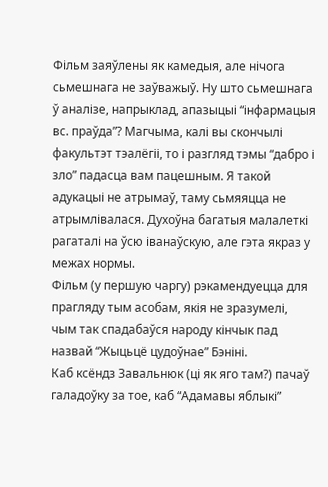Фільм заяўлены як камедыя, але нічога сьмешнага не заўважыў. Ну што сьмешнага ў аналізе, напрыклад, апазыцыі “інфармацыя вс. праўда”? Магчыма, калі вы скончылі факультэт тэалёгіі, то і разгляд тэмы “дабро і зло” падасца вам пацешным. Я такой адукацыі не атрымаў, таму сьмяяцца не атрымлівалася. Духоўна багатыя малалеткі рагаталі на ўсю іванаўскую, але гэта якраз у межах нормы.
Фільм (у першую чаргу) рэкамендуецца для прагляду тым асобам, якія не зразумелі, чым так спадабаўся народу кінчык пад назвай “Жыцьцё цудоўнае” Бэніні.
Каб ксёндз Завальнюк (ці як яго там?) пачаў галадоўку за тое, каб “Адамавы яблыкі”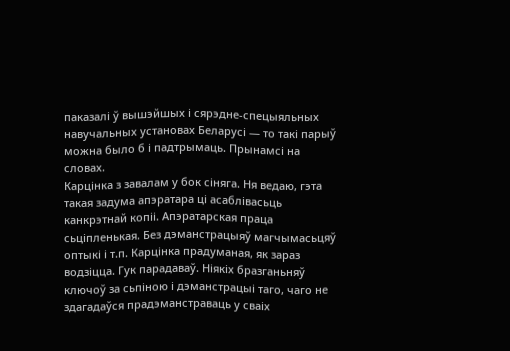паказалі ў вышэйшых і сярэдне-спецыяльных навучальных установах Беларусі — то такі парыў можна было б і падтрымаць. Прынамсі на словах.
Карцінка з завалам у бок сіняга. Ня ведаю, гэта такая задума апэратара ці асаблівасьць канкрэтнай копіі. Апэратарская праца сьціпленькая. Без дэманстрацыяў магчымасьцяў оптыкі і т.п. Карцінка прадуманая, як зараз водзіцца. Гук парадаваў. Ніякіх бразганьняў ключоў за сьпіною і дэманстрацыі таго, чаго не здагадаўся прадэманстраваць у сваіх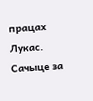працах Лукас.
Сачыце за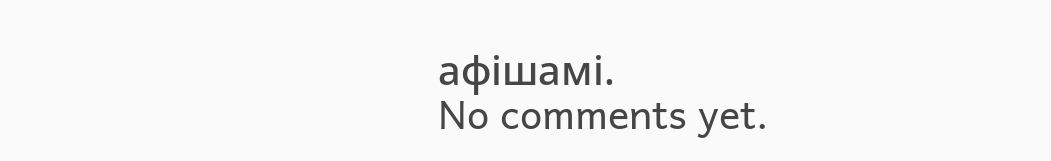афішамі.
No comments yet.